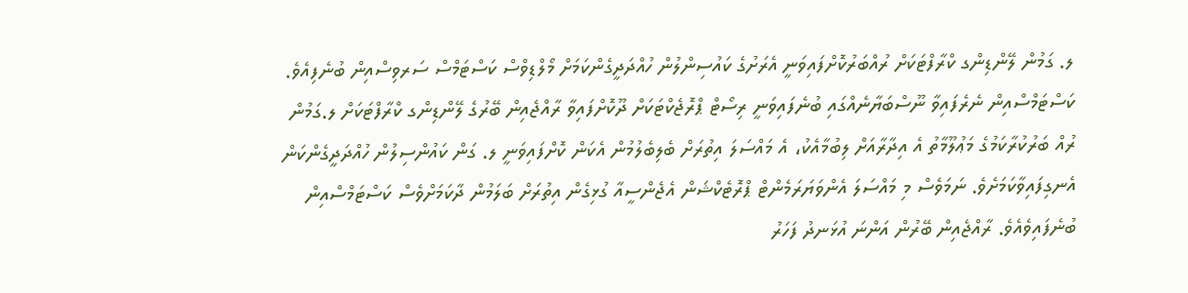ލ. ގަމުން ލޭންޑިންގ ކްރާފްޓަކަށް ރުއްބަރުކޮށްފައިވަނީ އެރަށުގެ ކައުސިންލުން ހުއްދަދީގެންކަމަށް މޯލްޑިވްސް ކަސްޓަމްސް ސަރވިސްއިން ބުނެފިއެވެ.
ކަސްޓަމްސްއިން ނެރެފައިވާ ނޫސްބަޔާނެއްގައި ބުނެފައިވަނީ ރިސޯޓް ޕްރޮޖެކްޓަކަށް ދޫކޮށްފައިވާ ރާއްޖެއިން ބޭރުގެ ލޭންޑިންގ ކްރާފްޓަކަށް ލ.ގަމުން ރުއް ބަރުކުރާކަމުގެ މަޢުލޫމާތު އެ އިދާރާއަށް ލިބުމާއެކު، އެ މައްސަލަ އިތުރަށް ބެލިބެލުމުން އެކަން ކޮށްފައިވަނީ ލ. ގަން ކައުންސިލުން ހުއްދަދީގެންކަން އެނގިފައިވާކަމަށެވެ. ނަމަވެސް މި މައްސަލަ އެންވަޔަރަމެންޓް ޕްރޮޓެކްޝަން އެޖެންސީއާ ގުޅިގެން އިތުރަށް ބަލަމުން ދާކަމަށްވެސް ކަސްޓަމްސްއިން ބުނެފައިވެއެވެ. ރާއްޖެއިން ބޭރުން އަންނަ އުޅަނދު ފަހަރު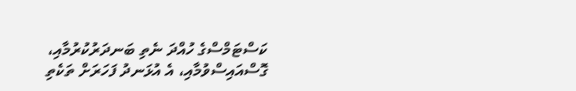ކަސްޓަމްސްގެ ހުއްދަ ނެތި ބަނދަރުކުރުމާއި، ގޮސްއައިސްވުމާއި، އެ އުޅަނދު ފަހަރަށް ތަކެތި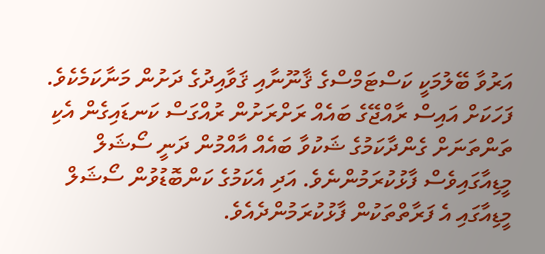އަރުވާ ބޭލުމަކީ ކަސްޓަމްސްގެ ޤާނޫނާއި ޤަވާއިދުގެ ދަށުން މަނާކަމެކެވެ.
ފަހަކަށް އައިސް ރާއްޖޭގެ ބައެއް ރަށްރަށުން ރުއްގަސް ކަނޑައިގެން އެކި ތަންތަނަށް ގެންދާކަމުގެ ޝަކުވާ ބައެއް އާއްމުން ދަނީ ސޯޝަލް މީޑިއާގައިވެސް ފާޅުކުރަމުންނެވެ. އަދި އެކަމުގެ ކަންބޮޑުވުން ސޯޝަލް މީޑިއާގައި އެ ފަރާތްތަކުން ފާޅުކުރަމުންދެއެވެ.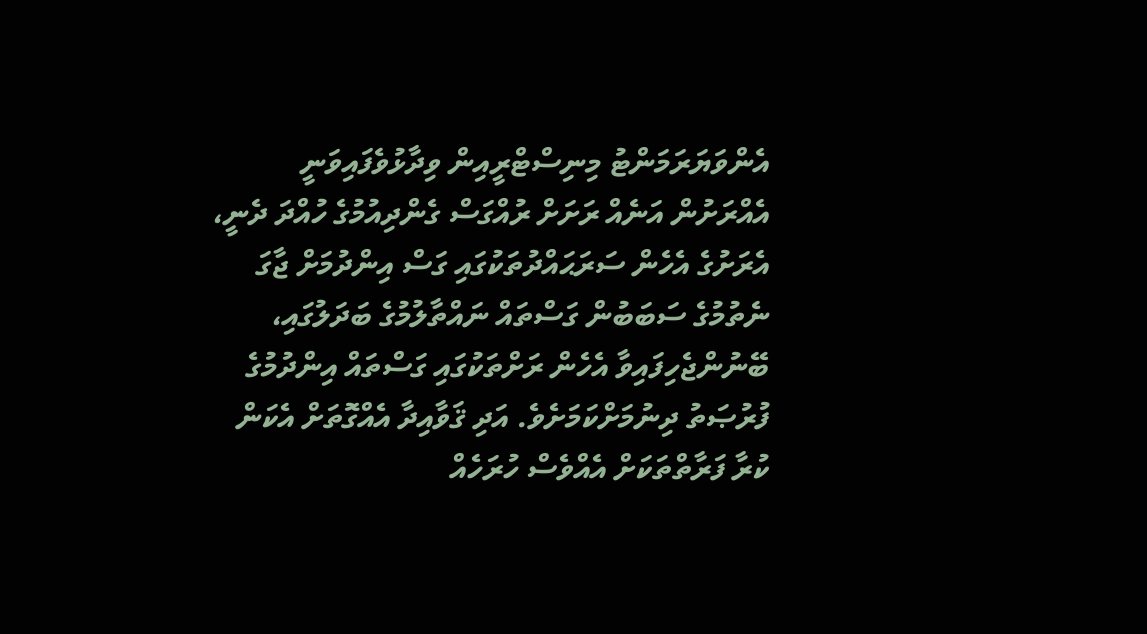އެންވަޔަރަމަންޓު މިނިސްޓްރީއިން ވިދާޅުވެފައިވަނީ އެއްރަށުން އަނެއް ރަށަށް ރުއްގަސް ގެންދިއުމުގެ ހުއްދަ ދެނީ، އެރަށުގެ އެހެން ސަރަޙައްދުތަކުގައި ގަސް އިންދުމަށް ޖާގަ ނެތުމުގެ ސަބަބުން ގަސްތައް ނައްތާލުމުގެ ބަދަލުގައި، ބޭނުންޖެހިފައިވާ އެހެން ރަށްތަކުގައި ގަސްތައް އިންދުމުގެ ފުރުޞަތު ދިނުމަށްކަމަށެވެ. އަދި ޤަވާއިދާ އެއްގޮތަށް އެކަން ކުރާ ފަރާތްތަކަށް އެއްވެސް ހުރަހެއް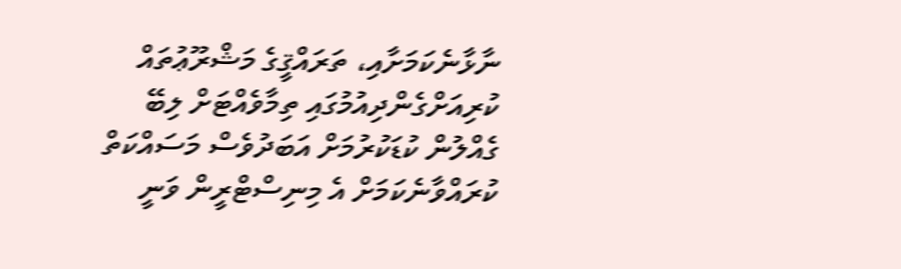ނާޅާނެކަމަށާއި، ތަރައްޤީގެ މަޝްރޫޢުތައް ކުރިއަށްގެންދިއުމުގައި ތިމާވެއްޓަށް ލިބޭ ގެއްލުން ކުޑަކުރުމަށް އަބަދުވެސް މަސައްކަތް ކުރައްވާނެކަމަށް އެ މިނިސްޓްރީން ވަނީ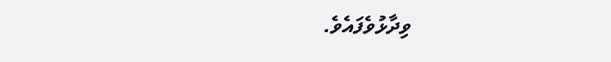ވިދާޅުވެފައެވެ.